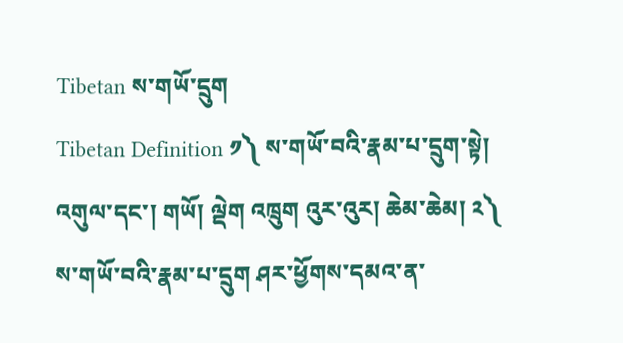Tibetan ས་གཡོ་དྲུག
Tibetan Definition ༡༽ ས་གཡོ་བའི་རྣམ་པ་དྲུག་སྟེ། འགུལ་དང་། གཡོ། ལྡེག འཁྲུག འུར་འུར། ཆེམ་ཆེམ། ༢༽ ས་གཡོ་བའི་རྣམ་པ་དྲུག ཤར་ཕྱོགས་དམའ་ན་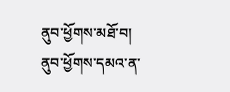ནུབ་ཕྱོགས་མཐོ་བ། ནུབ་ཕྱོགས་དམའ་ན་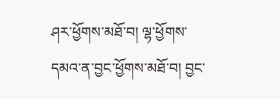ཤར་ཕྱོགས་མཐོ་བ། ལྷ་ཕྱོགས་དམའ་ན་བྱང་ཕྱོགས་མཐོ་བ། བྱང་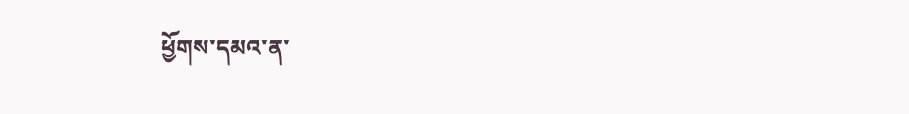ཕྱོགས་དམའ་ན་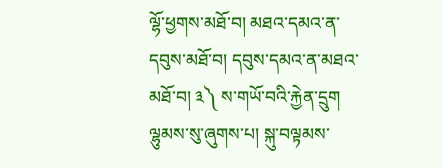ལྷོ་ཕྱགས་མཐོ་བ། མཐའ་དམའ་ན་དབུས་མཐོ་བ། དབུས་དམའ་ན་མཐའ་མཐོ་བ། ༣༽ ས་གཡོ་བའི་རྐྱེན་དྲུག ལྷུམས་སུ་ཞུགས་པ། སྐུ་བལྟམས་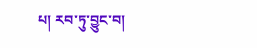པ། རབ་ཏུ་བྱུང་བ།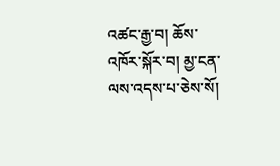འཚང་རྒྱ་བ། ཆོས་འཁོར་སྐོར་བ། མྱ་ངན་ལས་འདས་པ་ཅེས་སོ།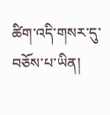ཚིག་འདི་གསར་དུ་བཅོས་པ་ཡིན།